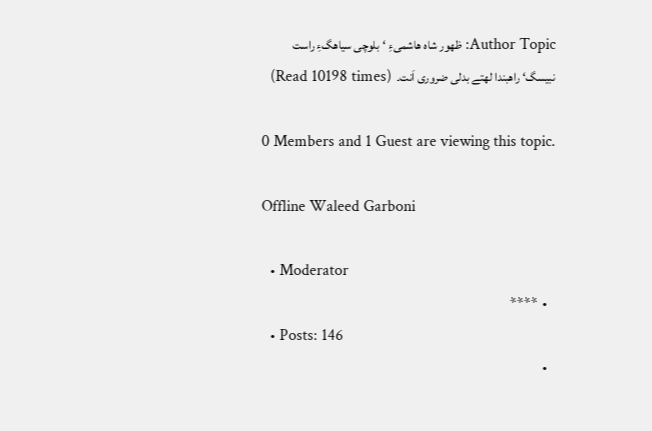Author Topic: ظھور شاہ ھاشمیءِ ‘بلوچی سیاھگءِ راست نبیسگ‘ راھبندا لھتے بدلی ضروری اَنت۔  (Read 10198 times)

0 Members and 1 Guest are viewing this topic.

Offline Waleed Garboni

  • Moderator
  • ****
  • Posts: 146
  •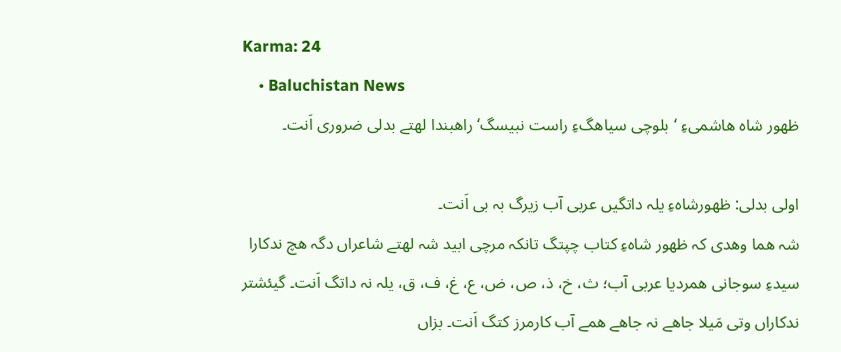Karma: 24
    • Baluchistan News
ظھور شاہ ھاشمیءِ ‘بلوچی سیاھگءِ راست نبیسگ‘ راھبندا لھتے بدلی ضروری اَنت۔

اولی بدلی: ظھورشاہءِ یلہ داتگیں عربی آب زیرگ بہ بی اَنت۔
شہ ھما وھدی کہ ظھور شاہءِ کتاب چپتگ تانکہ مرچی ابید شہ لھتے شاعراں دگہ ھچ ندکارا سیدءِ سوجانی ھمردیا عربی آب؛ ث، خ، ذ، ص، ض، ع، غ، ف، ق، یلہ نہ داتگ اَنت۔ گیئشتر ندکاراں وتی مَیلا جاھے نہ جاھے ھمے آب کارمرز کتگ اَنت۔ بزاں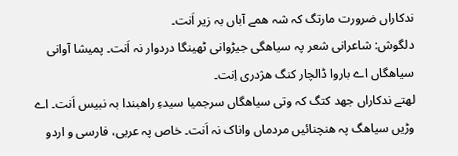ندکاراں ضرورت مارتگ کہ شہ ھمے آباں بہ زیر اَنت۔
دلگوش: شاعرانی شعر پہ سیاھگی جیڑوانی ٹھینگا دردوار نہ اَنت۔ پمیشا آوانی سیاھگاں اے باروا ڈالچار کنگ ھژدری اِنت۔
لھتے ندکاراں جھد کتگ کہ وتی سیاھگاں سرجمیا سیدءِ راھبندا بہ نبیس اَنت۔ اے وڑیں سیاھگ پہ ھنچنائیں مردماں واناک نہ اَنت۔ خاص پہ عربی، فارسی و اردو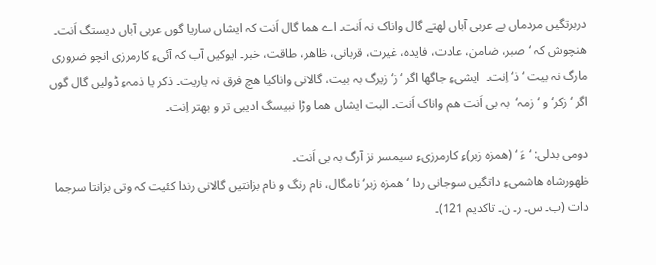دربرتگیں مردماں بے عربی آباں لھتے گال واناک نہ اَنت۔ اے ھما گال اَنت کہ ایشاں ساریا گوں عربی آباں دیستگ اَنت۔ ھنچوش کہ ‘صبر، ضامن، عادت، فایدہ، غیرت، قربانی، ظاھر، طاقت، خبر۔ ایوکیں آب کہ آئیءِ کارمرزی انچو ضروری مارگ نہ بیت ‘ذ‘ اِنت۔  ایشیءِ جاگھا اگر ‘ز‘ زیرگ بہ بیت، گالانی واناکیا ھچ فرق نہ یاریت۔ ذکر یا ذمہءِ ڈولیں گال گوں اگر ‘زکر‘ و ‘زمہ‘  بہ بی اَنت ھم واناک اَنت۔ البت ایشاں ھما وڑا نبیسگ ادیبی تر و بھتر اِنت۔

دومی بدلی: ‘ءَ ‘ (ھمزہ زبر)ءِ کارمرزیءِ سیمسر نز آرگ بہ بی اَنت۔
ظھورشاہ ھاشمیءِ داتگیں سوجانی ردا ‘ھمزہ زبر‘ نامگال، نام رنگ و نام بزانتیں گالانی رندا کئیت کہ وتی بزانتا سرجما دات (ب۔ س۔ ر۔ ن۔ تاکدیم 121)۔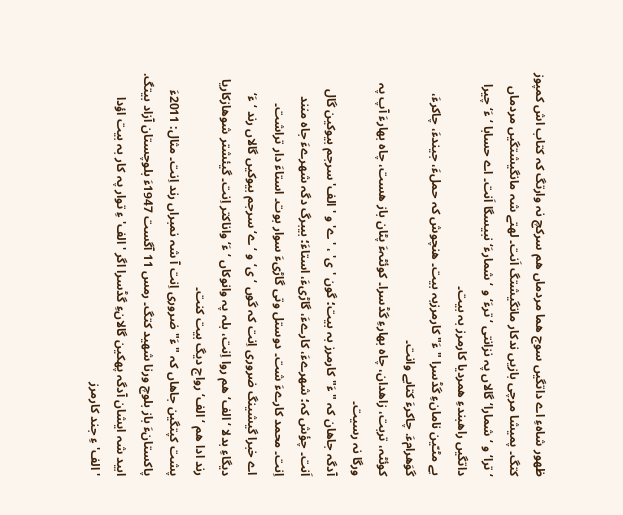ظھور شاہءِ اے داتگیں سوج ھما مردماں ھم سرکچ نہ وارتگ کہ کتاب اش کمپوز کتگ۔ پمیشا مرچی بازیں ندکار مانگیشتگ اَنت۔ لھتے شہ مانگیشتگیں مردماں ‘ترا‘ و ‘شمارا‘ گالاں پہ نزانتی ‘ترءَ‘ و ‘شمارءَ‘ نبیسگا اَنت۔ اے حسابا ‘ءَ‘ چیرا داتگیں راھبندءِ ھمردیا کارمرز بہ بیت۔
بے مٹـّین نامانءِ گڈسرا "ءَ" کارمرزبہ بیت۔ ھنچوش کہ حملءَ، جیندءَ، چاکرءَ، گوَھرامءَ. چاکرءَ کتابے وانت۔
کوئٹہ، تربت، زاھدان، چاہ بھارءِ گڈسرا۔ کوئٹہءَ پٹان باز ھست، چاہ بھارءَ آپ پہ ورگا نہ رسیت۔
آدگہ جاھان کہ "ءَ" کارمرز بہ بیت؛ گون 'ی' ، 'ے' و 'الف' سرجم بیوکین گال اَنت۔ چؤش کہ؛ شھرےءَ، کارےءَ، گاڑیءَ، استاءَ؛ بیبرگ دگہ شھرےءَ جاہ منند اِنت۔ محمد کارےءَ شت۔ دوستل وتی گاڑیءَ سوار بوت۔ استاءَ دار تراشت۔
اے خبرا گیشینگ ضروری اِنت کہ گوں ‘ی‘ و ‘ے‘ سرجم بیوکیں گالاں رند ‘ءَ‘ دیگاءِ بدلا ‘الف‘ ھم روا اِنت، بلہ پہ وانوکاں ‘ءَ‘ واناکتر اِنت۔ گیئشتر شوھازکاریا رند ادا ھم ‘الف‘ رواج دیگ بیت کنت۔
پشت کپتگین جاهاں کہ "ءَ" ضروری اِنت آ شہ نمبراں رند اِنت۔ مثال: 2011ءَ پاکستانءَ باز بلوچ ورنا شھید کتگ۔ رمس 11 آگست 1947ءَ بلوچستان آزاد بیتگ.
ابید شہ ایشان آدگہ پھکین گالانءِ گڈسرا اگر 'الف'ءِ توار پہ کار بہ بیت اؤدا 'الف'ءِ جند کارمرز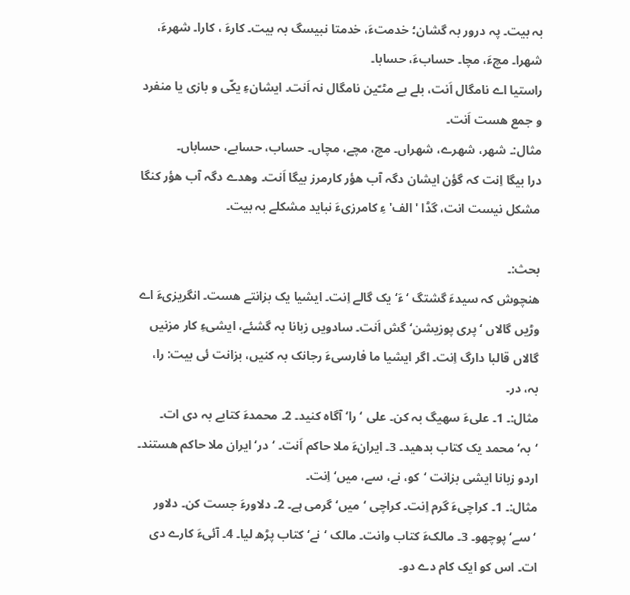بہ بیت۔ پہ درور بہ گشان؛ خدمتءَ، خدمتا نبیسگ بہ بیت۔ کارءَ ، کارا۔ شھرءَ، شھرا۔ مچءَ، مچا۔ حسابءَ، حسابا۔
راستیا اے نامگال اَنت، بلے بے مٹـّین نامگال نہ اَنت۔ ایشانءِ یکّی و بازی یا منفرد و جمع ھست اَنت۔
مثال:۔ شھر، شھرے، شھراں۔ مچ، مچے، مچاں۔ حساب، حسابے، حساباں۔
درا بیگا اِنت کہ گؤن ایشان دگہ آب ھؤر کارمرز بیگا اَنت۔ وھدے دگہ آب ھؤر کنگا مشکل نیست انت، گڈا 'الف'ءِ کامرزیءَ نباید مشکلے بہ بیت۔

بحث:۔
ھنچوش کہ سیدءَ گشتگ ‘ءَ‘ یک گالے اِنت۔ ایشیا یک بزانتے ھست۔ انگریزیءَ اے وڑیں گالاں ‘پری پوزیشن‘ گش اَنت۔ سادویں زبانا بہ گشئے، ایشیءِ کار مزنیں گالاں قالبا دارگ اِنت۔ اگر ایشیا ما فارسیءَ رجانک بہ کنیں، بزانت ئی بیت: را، بہ، در۔
مثال:۔ 1۔ علیءَ سھیگ بہ کن۔ علی ‘را‘ آگاہ کنید۔ 2۔ محمدءَ کتابے بہ دی ات۔ ‘بہ‘ محمد یک کتاب بدھید۔ 3۔ ایرانءَ ملا حاکم اَنت۔ ‘در‘ ایران ملا حاکم ھستند۔
اردو زبانا ایشی بزانت ‘کو، نے، سے، میں‘ اِنت۔
مثال:۔ 1۔ کراچیءَ گرم اِنت۔ کراچی ‘میں‘ گرمی ہے۔ 2۔ دلاورءَ جست کن۔ دلاور ‘سے‘ پوچھو۔ 3۔ مالکءَ کتاب وانت۔ مالک ‘نے‘ کتاب پڑھ لیا۔ 4۔ آئیءَ کارے دی ات۔ اس کو ایک کام دے دو۔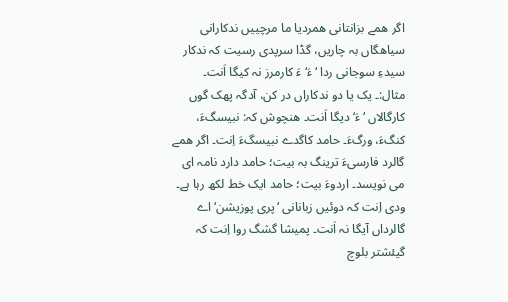اگر ھمے بزانتانی ھمردیا ما مرچییں ندکارانی سیاھگاں بہ چاریں، گڈا سرپدی رسیت کہ ندکار سیدءِ سوجانی ردا ‘ءَ‘ ءَ کارمرز نہ کیگا اَنت۔
مثال:۔ یک یا دو ندکاراں در کن، آدگہ پھک گوں کارگالاں ‘ءَ‘ دیگا اَنت۔ ھنچوش کہ: نبیسگءَ، کنگءَ، ورگءَ۔ حامد کاگدے نبیسگءَ اِنت۔ اگر ھمے گالرد فارسیءَ ترینگ بہ بیت؛ حامد دارد نامہ ای می نویسد۔ اردوءَ بیت؛ حامد ایک خط لکھ رہا ہے۔ ودی اِنت کہ دوئیں زبانانی ‘پری پوزیشن‘ اے گالرداں آیگا نہ اَنت۔ پمیشا گشگ روا اِنت کہ گیئشتر بلوچ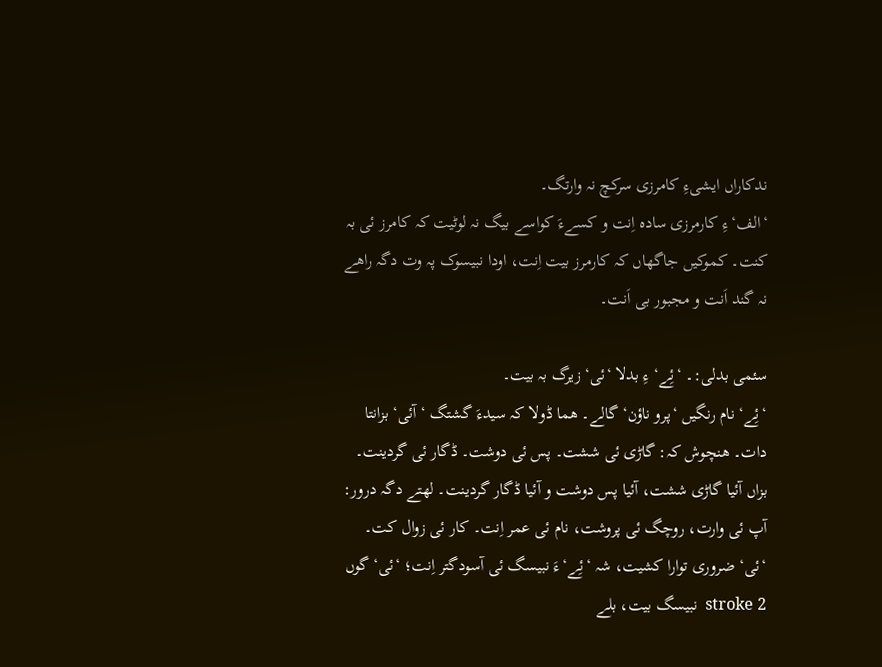ندکاراں ایشیءِ کامرزی سرکچ نہ وارتگ۔
‘الف‘ءِ کارمرزی سادہ اِنت و کسےءَ کواسے بیگ نہ لوٹیت کہ کامرز ئی بہ کنت۔ کموکیں جاگھاں کہ کارمرز بیت اِنت، اودا نبیسوک پہ وت دگہ راھے نہ گند اَنت و مجبور بی اَنت۔

سئمی بدلی:۔ ‘ئِے‘ ءِ بدلا ‘ئی‘ زیرگ بہ بیت۔
‘ئِے‘ نام رنگیں ‘پرو ناؤن‘ گالے۔ ھما ڈولا کہ سیدءَ گشتگ ‘آئی‘ بزانتا دات۔ ھنچوش کہ: گاڑی ئی ششت۔ پس ئی دوشت۔ ڈگار ئی گردینت۔ بزاں آئیا گاڑی ششت، آئیا پس دوشت و آئیا ڈگار گردینت۔ لھتے دگہ درور: آپ ئی وارت، روچگ ئی پروشت، نام ئی عمر اِنت۔ کار ئی زوال کت۔
‘ئی‘ ضروری توارا کشیت، شہ ‘ئِے‘ءَ نبیسگ ئی آسودگتر اِنت؛ ‘ئی‘ گوں 2 stroke  نبیسگ بیت، بلے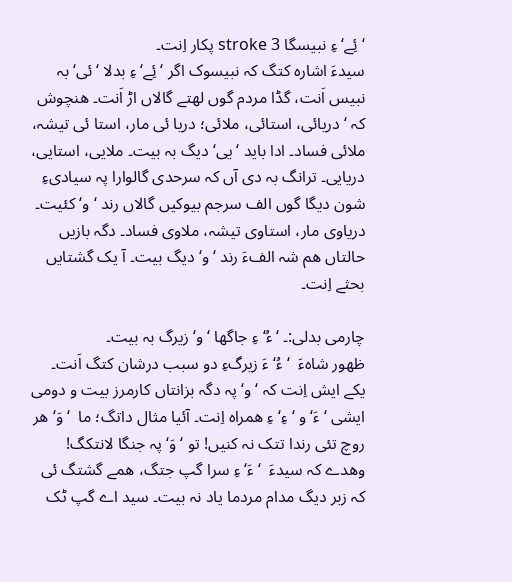‘ئِے‘ ءِ نبیسگا 3 stroke پکار اِنت۔
سیدءَ اشارہ کتگ کہ نبیسوک اگر ‘ئِے‘ ءِ بدلا ‘ئی‘ بہ نبیس اَنت، گڈا مردم گوں لھتے گالاں اڑ اَنت۔ ھنچوش کہ ‘دریائی، استائی، ملائی؛ دریا ئی مار، استا ئی تیشہ، ملائی فساد۔ ادا باید ‘یی‘ دیگ بہ بیت۔ ملایی، استایی، دریایی۔ ترانگ بہ دی آں کہ سرحدی گالوارا پہ سیادیءِ شون دیگا گوں الف سرجم بیوکیں گالاں رند ‘و‘ کئیت۔ دریاوی مار، استاوی تیشہ، ملاوی فساد۔ دگہ بازیں حالتاں ھم شہ الفءَ رند ‘و‘ دیگ بیت۔ آ یک گشتایں بحثے اِنت۔

چارمی بدلی:۔ ‘ءُ‘ ءِ جاگھا ‘و‘ زیرگ بہ بیت۔
ظھور شاہءَ  ‘ءُ‘ ءَ زیرگءِ دو سبب درشان کتگ اَنت۔ یکے ایش اِنت کہ ‘و‘ پہ دگہ بزانتاں کارمرز بیت و دومی ایشی ‘ءَ‘ و ‘ءِ‘ ءِ ھمراہ اِنت۔ آئیا مثال داتگ؛ ما  ‘وَ‘ ھر روچ تئی رندا تتک نہ کنیں! تو ‘وَ‘ پہ جنگا لانتکگ!
وھدے کہ سیدءَ  ‘ءَ‘ ءِ سرا گپ جتگ، ھمے گشتگ ئی کہ زبر دیگ مدام مردما یاد نہ بیت۔ سید اے گپ ٹک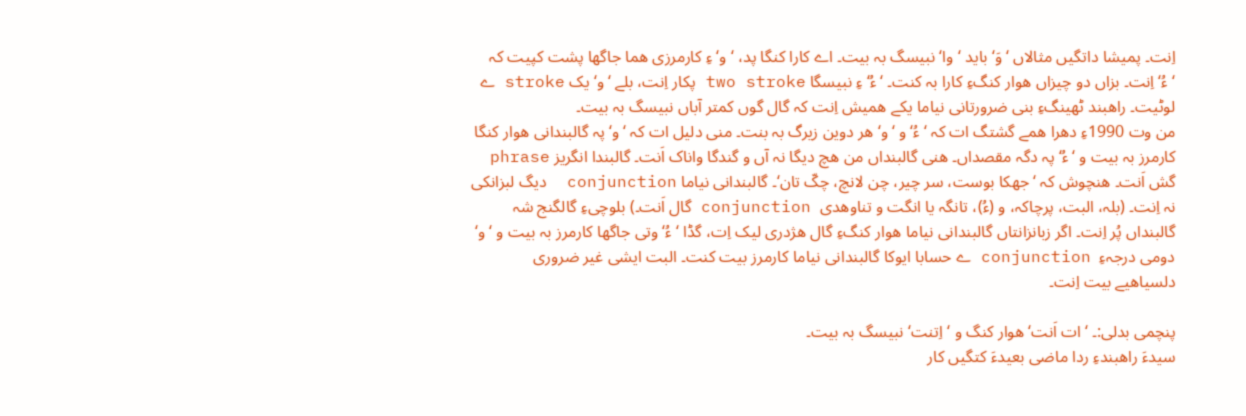اِنت۔ پمیشا داتگیں مثالاں ‘وَ‘ باید ‘وا‘ نبیسگ بہ بیت۔ اے کارا کنگا پد، ‘و‘ءِ کارمرزی ھما جاگھا پشت کپیت کہ ‘ءُ‘ اِنت۔ بزاں دو چیزاں ھوار کنگءِ کارا بہ کنت۔ ‘ءُ‘ءِ نبیسگا two stroke پکار اِنت، بلے ‘و‘ یک stroke ے لوٹیت۔ راھبند ٹھینگءِ بنی ضرورتانی نیاما یکے ھمیش اِنت کہ گال گوں کمتر آباں نبیسگ بہ بیت۔
من وت 1990ءِ دھرا ھمے گشتگ ات کہ ‘ءُ‘ و ‘و‘ ھر دوین زیرگ بہ بنت۔ منی دلیل ات کہ ‘و‘ پہ گالبندانی ھوار کنگا کارمرز بہ بیت و ‘ءُ‘ پہ دگہ مقصداں۔ ھنی گالبنداں من ھچ دیگا نہ آں و گندگا واناک اَنت۔ گالبندا انگریز phrase گش اَنت۔ ھنچوش کہ ‘جھکا بوست، سر چیر، چن لانچ، چکّ تان‘۔ گالبندانی نیاما conjunction  دیگ لبزانکی نہ اِنت۔ (بلہ، البت، پرچاکہ، و (ءُ)، تانگہ یا انگت و تناوھدی  conjunction گال اَنت۔) بلوچیءِ گالگنج شہ گالبنداں پُر اِنت۔ اگر زبانزانتاں گالبندانی نیاما ھوار کنگءِ گال ھژدری لیک اِت، گڈا ‘ءُ‘ وتی جاگھا کارمرز بہ بیت و ‘و‘ دومی درجہءِ  conjunction ے حسابا ایوکا گالبندانی نیاما کارمرز بیت کنت۔ البت ایشی غیر ضروری دلسیاھیے بیت اِنت۔

پنچمی بدلی:۔ ‘ات اَنت‘ ھوار کنگ و ‘اِتنت‘ نبیسگ بہ بیت۔
سیدءَ راھبندءِ ردا ماضی بعیدءَ کتگیں کار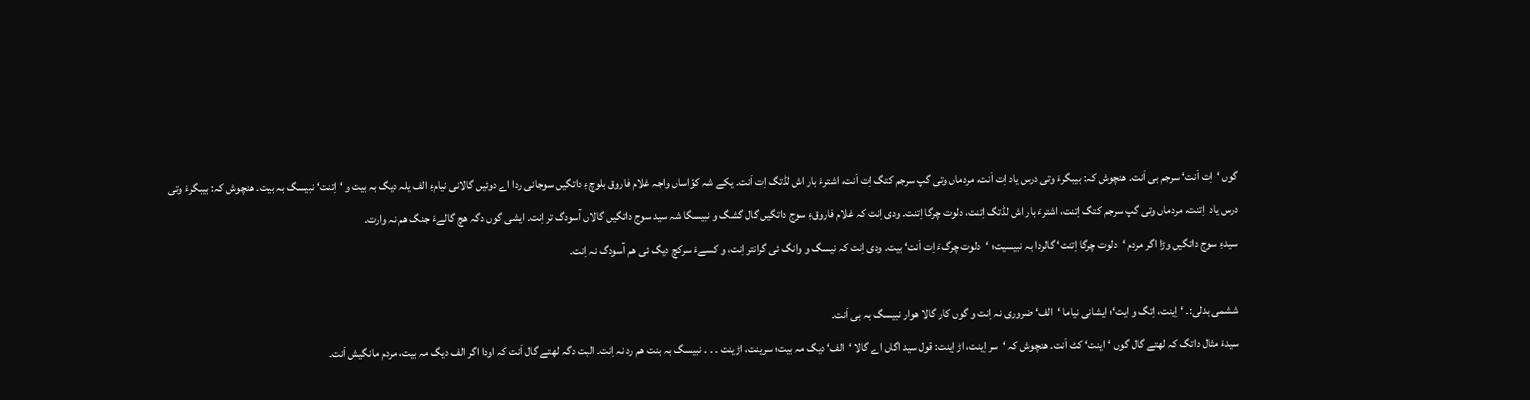گوں ‘اِت اَنت‘ سرجم بی اَنت۔ ھنچوش کہ: بیبگرءَ وتی درس یاد اِت اَنت، مردماں وتی گپ سرجم کتگ اِت اَنت، اشترءَ بار اش لڈتگ اِت اَنت۔ یکے شہ کوّاساں واجہ غلام فاروق بلوچءِ داتگیں سوجانی ردا اے دوئیں گالانی نیامءِ الف یلہ دیگ بہ بیت و ‘اِتنت‘ نبیسگ بہ بیت۔ ھنچوش کہ: بیبگرءَ وتی درس یاد  اِتنت، مردماں وتی گپ سرجم کتگ اِتنت، اشترءَ بار اش لڈتگ اِتنت، دلوت چرگا اِتنت۔ ودی اِنت کہ غلام فاروقءِ سوج داتگیں گال گشگ و نبیسگا شہ سید سوج داتگیں گالاں آسودگ تر اِنت۔ ایشی گوں دگہ ھچ گالےءَ جنگ ھم نہ وارت۔
سیدءِ سوج داتگیں وڑا اگر مردم ‘دلوت چرگا اِتنت‘ گالردا بہ نبیسیت؛ ‘دلوت چرگءَ اِت اَنت‘ بیت۔ ودی اِنت کہ نیسگ و وانگ ئی گرانتر اِنت، و کسےءَ سرکچ دیگ ئی ھم آسودگ نہ اِنت۔

ششمی بدلی:۔ ‘اِینت، اِتگ و ایت‘؛ ایشانی نیاما ‘الف‘ ضروری نہ اِنت و گوں کار گالا ھوار نبیسگ بہ بی اَنت۔
سیدءَ مثال داتگ کہ لھتے گال گوں ‘اینت‘ کٹ اَنت۔ ھنچوش کہ ‘سر اِینت، اڑ اِینت: قول سید اگاں اے گالا ‘الف‘ دیگ مہ بیت؛ سرینت، اڑینت ۔ ۔ ۔ نبیسگ بہ بنت ھم رد نہ اِنت۔ البت دگہ لھتے گال اَنت کہ اودا اگر الف دیگ مہ بیت، مردم مانگیش اَنت۔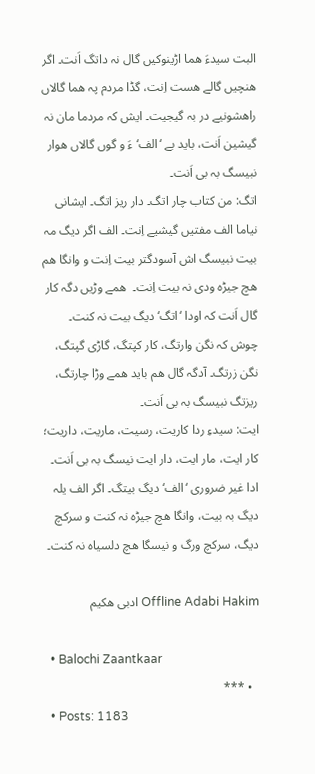البت سیدءَ ھما اڑینوکیں گال نہ داتگ اَنت۔ اگر ھنچیں گالے ھست اِنت، گڈا مردم پہ ھما گالاں راھشونیے در بہ گیجیت۔ ایش کہ مردما مان نہ گیشین اَنت، باید بے ‘الف‘ءَ و گوں گالاں ھوار نبیسگ بہ بی اَنت۔
اتگ: من کتاب چار اتگ۔ دار ریز اتگ۔ ایشانی نیاما الف مفتیں گیشیے اِنت۔ الف اگر دیگ مہ بیت نبیسگ اش آسودگتر بیت اِنت و وانگا ھم ھچ جیڑہ ودی نہ بیت اِنت۔  ھمے وڑیں دگہ کار گال اَنت کہ اودا ‘اتگ‘ دیگ بیت نہ کنت۔ چوش کہ نگن وارتگ، کار کپتگ، گاڑی گپتگ، نگن زرتگ۔ آدگہ گال ھم باید ھمے وڑا چارتگ، ریزتگ نبیسگ بہ بی اَنت۔
ایت: سیدءِ ردا کاریت، رسیت، ماریت، داریت؛ کار ایت، مار ایت، دار ایت نیسگ بہ بی اَنت۔ ادا غیر ضروری ‘الف‘ دیگ بیتگ۔ اگر الف یلہ دیگ بہ بیت، وانگا ھچ جیڑہ نہ کنت و سرکچ دیگ، سرکچ ورگ و نیسگا ھچ دلسیاہ نہ کنت۔

Offline Adabi Hakim ادبی ھکیم

  • Balochi Zaantkaar
  • ***
  • Posts: 1183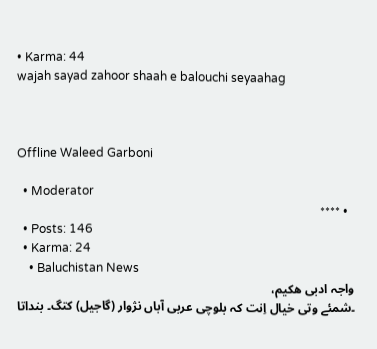• Karma: 44
wajah sayad zahoor shaah e balouchi seyaahag



Offline Waleed Garboni

  • Moderator
  • ****
  • Posts: 146
  • Karma: 24
    • Baluchistan News
واجہ ادبی ھکیم،
۔شمئے وتی خیال اِنت کہ بلوچی عربی آباں نژوار (گاجیل) کتگ۔ بنداتا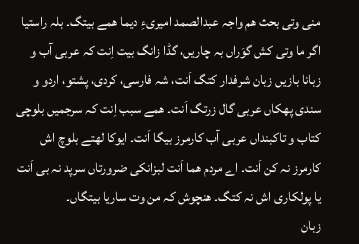منی وتی بحث ھم واجہ عبدالصمد امیریءِ دیما ھمے بیتگ۔ بلہ راستیا اگر ما وتی کش گوَراں بہ چاریں، گڈا زانگ بیت اِنت کہ عربی آب و زبانا بازیں زبان شرفدار کتگ اَنت، شہ فارسی، کردی، پشتو، اردو و سندی پھکاں عربی گال زرتگ اَنت۔ ھمے سبب اِنت کہ سرجمیں بلوچی کتاب و تاکبنداں عربی آب کارمرز بیگا اَنت۔ ایوکا لھتے بلوچ اش کارمرز نہ کن اَنت۔ اے مردم ھما اَنت لبزانکی ضرورتاں سرپد نہ بی اَنت یا پولکاری اش نہ کتگ۔ ھنچوش کہ من وت ساریا بیتگاں۔
زبان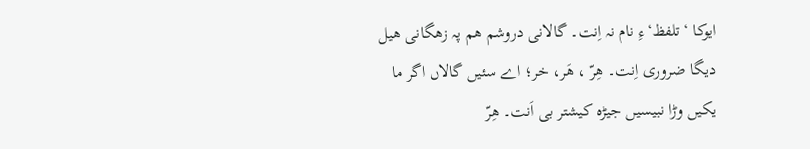ایوکا ‘تلفظ‘ءِ نام نہ اِنت۔ گالانی دروشم ھم پہ زھگانی ھیل دیگا ضروری اِنت۔ ھِرّ ، ھَر، خر؛ اے سئیں گالاں اگر ما یکیں وڑا نبیسیں جیڑہ کیشتر بی اَنت۔ ھِرّ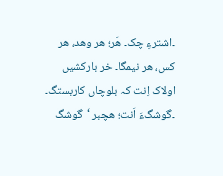۔اشترءِ چک۔ ھَر؛ ھر وھد، ھر کس، ھر نیمگا۔ خر بارکشیں اولاک اِنت کہ بلوچاں کاربستگ۔
۔گوشگءَ اَنت؛ ھچبر ‘گوشگ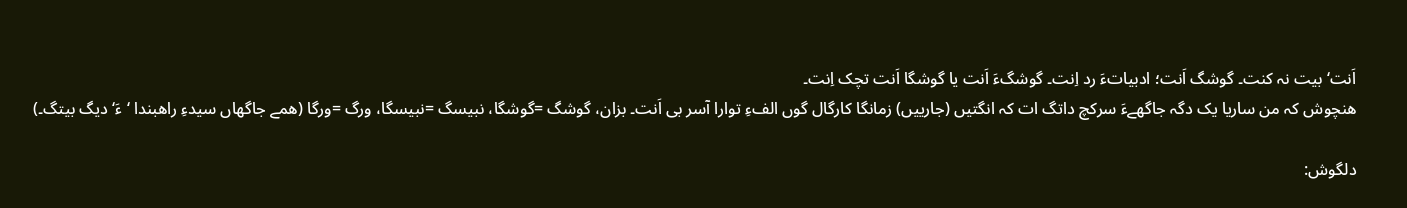اَنت‘ بیت نہ کنت۔ گوشگ اَنت؛ ادبیاتءَ رد اِنت۔ گوشگءَ اَنت یا گوشگا اَنت تچک اِنت۔
ھنچوش کہ من ساریا یک دگہ جاگھےءَ سرکچ داتگ ات کہ انگتیں (جارییں) زمانگا کارگال گوں الفءِ توارا آسر بی اَنت۔ بزان، گوشگ =گوشگا، نبیسگ =نبیسگا، ورگ =ورگا (ھمے جاگھاں سیدءِ راھبندا ‘ءَ‘ دیگ بیتگ۔)

دلگوش: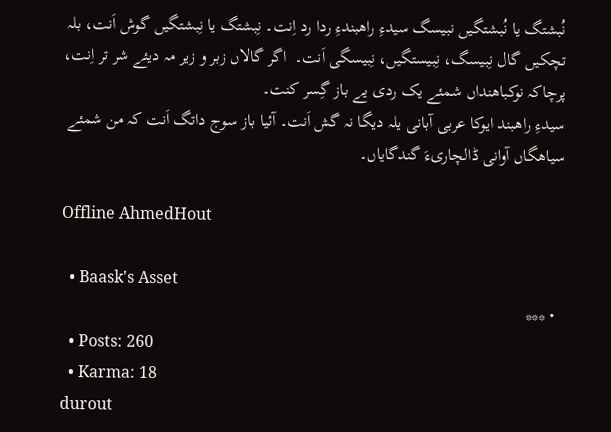نُبشتگ یا نُبشتگیں نبیسگ سیدءِ راھبندءِ ردا رد اِنت۔ نِبشتگ یا نِبشتگیں گوش اَنت، بلہ تچکیں گال نِبیسگ، نِبیستگیں، نِبیسگی اَنت۔  اگر گالاں زبر و زیر مہ دیئے شر تر اِنت، پرچاکہ نوکباھنداں شمئے یک ردی یے باز گِسر کنت۔
سیدءِ راھبند ایوکا عربی آبانی یلہ دیگا نہ گش اَنت۔ آئیا باز سوج داتگ اَنت کہ من شمئے سیاھگاں آوانی ڈالچاریءَ گندگایاں۔

Offline AhmedHout

  • Baask's Asset
  • ***
  • Posts: 260
  • Karma: 18
durout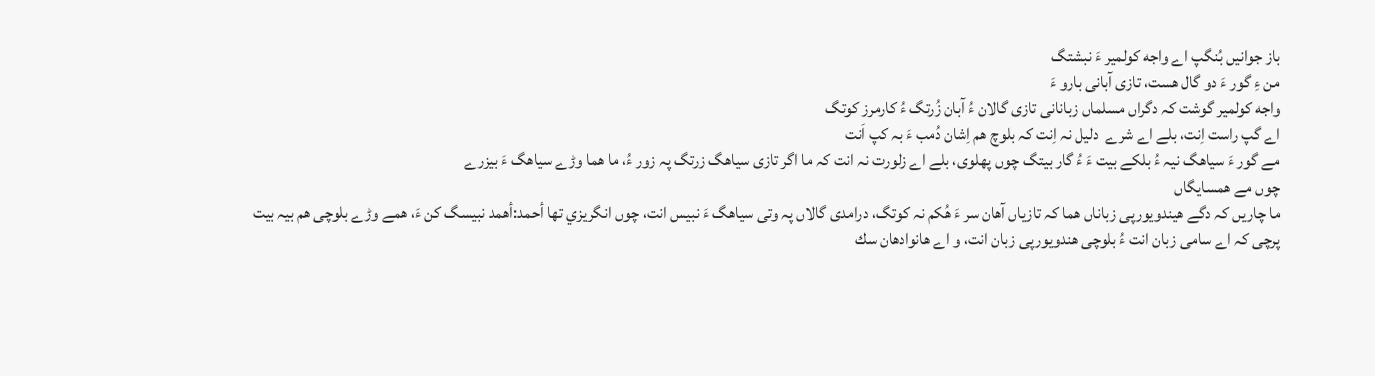باز جوانيں بُنگپ اے واجه كولمير ءَ نبشتگ
من ءِ گور ءَ دو گال هست، تازى آبانى بارو ءَ
واجه كولمير گوشت كہ دگراں مسلماں زبانانى تازى گالان ءُ آبان زُرتگ ءُ كارمرز كوتگ
اے گپ راست اِنت، بلے اے شرے  دليل نہ اِنت كہ بلوچ هم اِشان دُمب ءَ بہ كپ اَنت
مے گور ءَ سياهگ نيہ ءُ بلكے بيت ءَ ءُ گار بيتگ چوں پهلوى، بلے اے زلورت نہ انت كہ ما اگر تازى سياهگ زرتگ پہ زور ءُ، ما هما وڑے سياهگ ءَ بيزرے
چوں مے همسايگاں
ما چاريں كہ دگے هيندويورپى زباناں هما كہ تازياں آهان سر ءَ هُكم نہ كوتگ، درامدى گالاں پہ وتى سياهگ ءَ نبيس انت، چوں انگريزي تها أحمد:أهمد نبيسگ كن ءَ، همے وڑے بلوچى هم بيہ بيت
پرچى كہ اے سامى زبان انت ءُ بلوچى هندويورپى زبان انت، و اے هانوادهان سك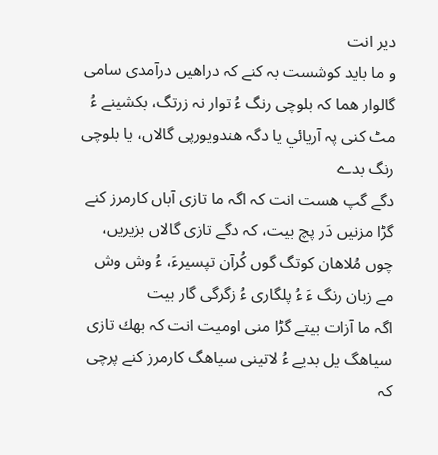دير انت
و ما بايد كوشست بہ كنے كہ دراهيں درآمدى سامى گالوار هما كہ بلوچى رنگ ءُ توار نہ زرتگ، بكشينے ءُ مٹ كنى پہ آريائي يا دگہ هندويورپى گالاں، يا بلوچى رنگ بدے
دگے گپ هست انت كہ اگہ ما تازى آباں كارمرز كنے گڑا مزنيں دَر پچ بيت، كہ دگے تازى گالاں بزيريں، چوں مُلاهان كوتگ گوں كُرآن تپسيرءَ، ءُ وش وش مے زبان رنگ ءَ ءُ پلگارى ءُ زگرگى گار بيت
اگہ ما آزات بيتے گڑا منى اوميت انت كہ بهك تازى سياهگ يل بديے ءُ لاتينى سياهگ كارمرز كنے پرچى كہ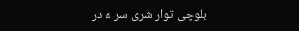بلوچى توار شرى سر ءَ در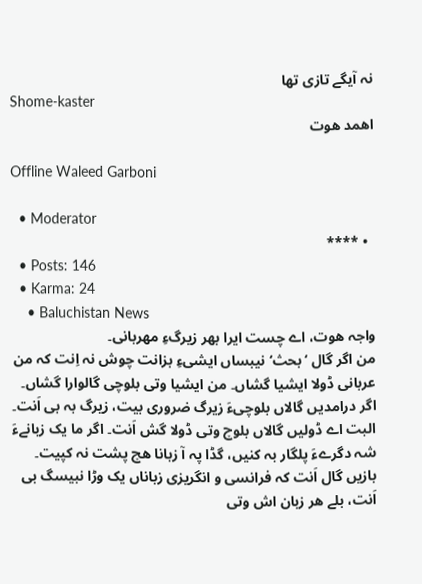نہ آيگے تازى تها
Shome-kaster
اهمد هوت

Offline Waleed Garboni

  • Moderator
  • ****
  • Posts: 146
  • Karma: 24
    • Baluchistan News
واجہ ھوت، اے چست ایرا بھر زیرگءِ مھربانی۔
من اگر گال ‘بحث‘ نیبساں ایشیءِ بزانت چوش نہ اِنت کہ من عربانی ڈولا ایشیا گشاں۔ من ایشیا وتی بلوچی گالوارا گشاں۔
اگر درامدیں گالاں بلوچیءَ زیرگ ضروری بیت، زیرگ بہ بی اَنت۔ البت اے ڈولیں گالاں بلوچ وتی ڈولا گش اَنت۔ اگر ما یک زبانےءَ شہ دگرےءَ پلگار بہ کنیں، گڈا پہ آ زبانا ھچ پشت نہ کپیت۔
بازیں گال اَنت کہ فرانسی و انگریزی زباناں یک وڑا نبیسگ بی اَنت، بلے ھر زبان اش وتی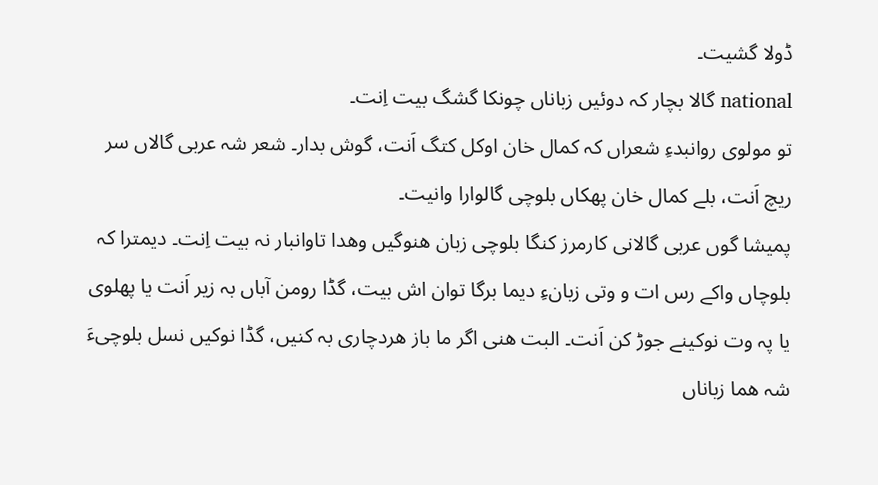ڈولا گشیت۔
national گالا بچار کہ دوئیں زباناں چونکا گشگ بیت اِنت۔
تو مولوی روانبدءِ شعراں کہ کمال خان اوکل کتگ اَنت، گوش بدار۔ شعر شہ عربی گالاں سر ریچ اَنت، بلے کمال خان پھکاں بلوچی گالوارا وانیت۔
پمیشا گوں عربی گالانی کارمرز کنگا بلوچی زبان ھنوگیں وھدا تاوانبار نہ بیت اِنت۔ دیمترا کہ بلوچاں واکے رس ات و وتی زبانءِ دیما برگا توان اش بیت، گڈا رومن آباں بہ زیر اَنت یا پھلوی یا پہ وت نوکینے جوڑ کن اَنت۔ البت ھنی اگر ما باز ھردچاری بہ کنیں، گڈا نوکیں نسل بلوچیءَ شہ ھما زباناں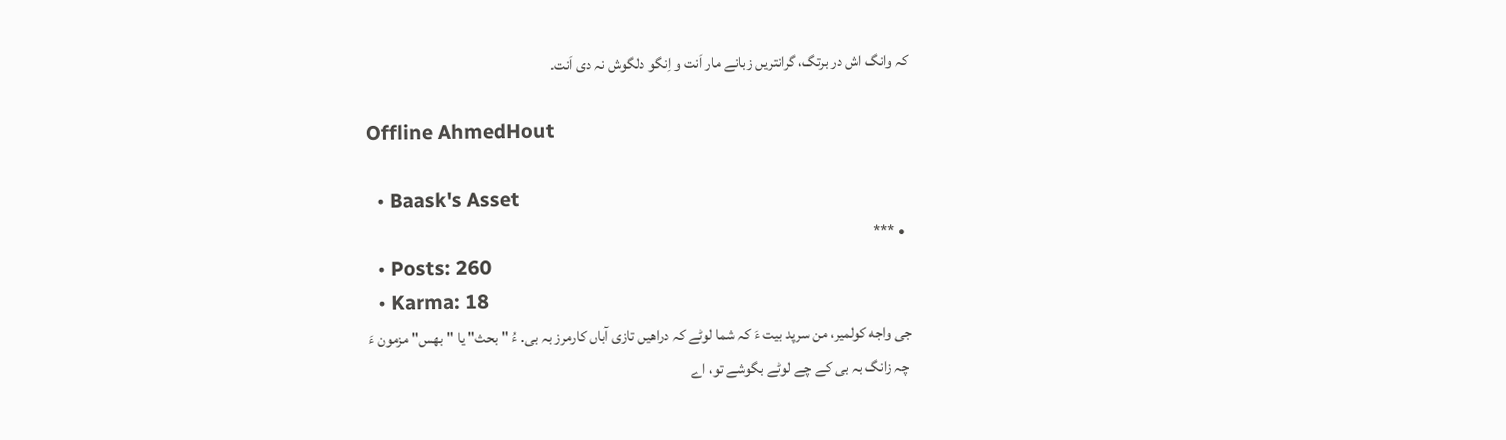کہ وانگ اش در برتگ، گرانتریں زبانے مار اَنت و اِنگو دلگوش نہ دی اَنت۔

Offline AhmedHout

  • Baask's Asset
  • ***
  • Posts: 260
  • Karma: 18
جى واجه كولمير، من سرپد بيت ءَ كہ شما لوٹے كہ دراهيں تازى آباں كارمرز بہ بى. ءُ "بحث" يا "بهس" مزمون ءَ
 چہ زانگ بہ بى كے چے لوٹے بگوشے تو، اے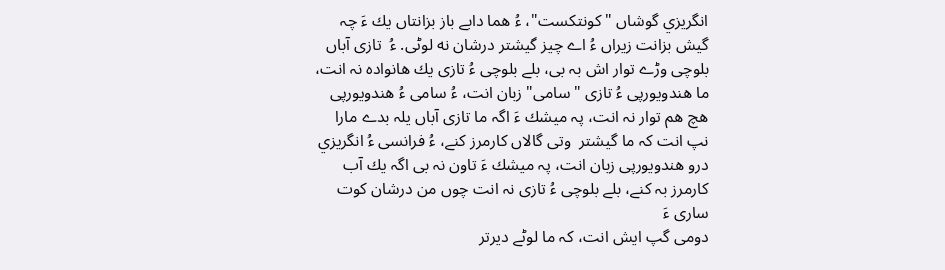انگريزي گوشاں "كونتكست"، ءُ هما دابے باز بزانتاں يك ءَ چہ گيش بزانت زيراں ءُ اے چيز گيشتر درشان نه لوٹى. ءُ  تازى آباں بلوچى وڑے توار اش بہ بى، بلے بلوچى ءُ تازى يك هانواده نہ انت، ما هندويورپی ءُ تازى "سامى" زبان انت، ءُ سامى ءُ هندويورپى هچ هم توار نہ انت، پہ ميشك ءَ اگہ ما تازى آباں يلہ بدے مارا نپ انت كہ ما گيشتر  وتى گالاں كارمرز كنے، ءُ فرانسى ءُ انگريزي درو هندويورپى زبان انت، پہ ميشك ءَ تاون نہ بى اگہ يك آب كارمرز بہ كنے، بلے بلوچى ءُ تازى نہ انت چوں من درشان كوت سارى ءَ
دومى گپ ايش انت، كہ ما لوٹے ديرتر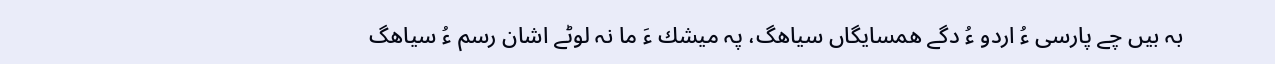بہ بيں چے پارسى ءُ اردو ءُ دگے همسايگاں سياهگ، پہ ميشك ءَ ما نہ لوٹے اشان رسم ءُ سياهگ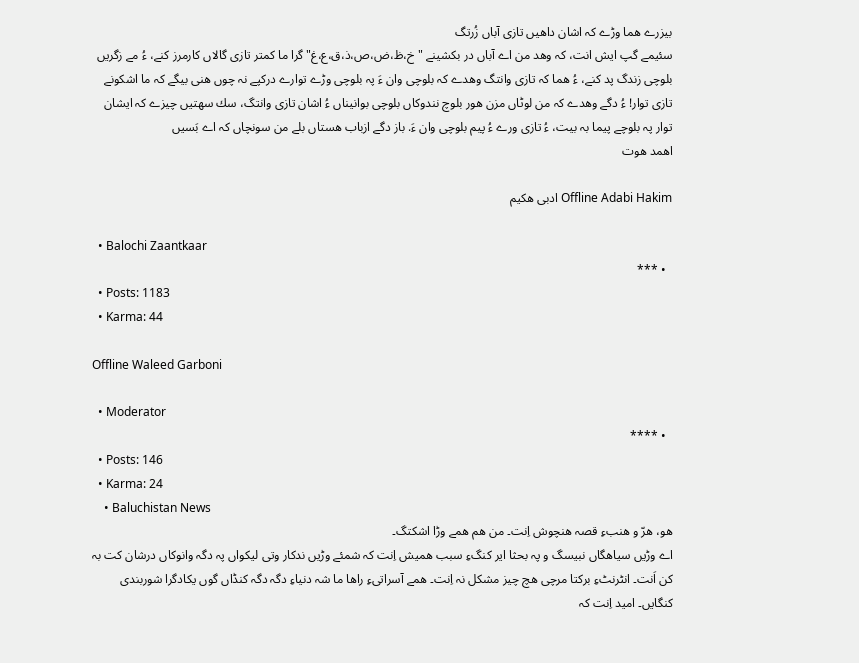بيزرے هما وڑے كہ اشان داهيں تازى آباں زُرتگ
سئيمے گپ ايش انت، كہ وهد من اے آباں در بكشينے "خ،ظ،ض،ص،ذ،ق،ع،غ" گرا ما كمتر تازى گالاں كارمرز كنے، ءُ مے زگريں بلوچى زندگ پد كنے، ءُ هما كہ تازى وانتگ وهدے كہ بلوچى وان ءَ پہ بلوچى وڑے توارے دركپے نہ چوں هنى بيگے كہ ما اشكونے تازى توار! ءُ دگے وهدے كہ من لوٹاں مزن هور بلوچ نندوكاں بلوچى بوانيناں ءُ اشان تازى وانتگ، سك سهتيں چيزے كہ ايشان توار پہ بلوچے پيما بہ بيت، ءُ تازى ورے ءُ پيم بلوچى وان ءَ. باز دگے ازباب هستاں بلے من سونچاں كہ اے بَسيں
اهمد هوت

Offline Adabi Hakim ادبی ھکیم

  • Balochi Zaantkaar
  • ***
  • Posts: 1183
  • Karma: 44

Offline Waleed Garboni

  • Moderator
  • ****
  • Posts: 146
  • Karma: 24
    • Baluchistan News
ھو، ھرّ و ھنبءِ قصہ ھنچوش اِنت۔ من ھم ھمے وڑا اشکتگ۔
اے وڑیں سیاھگاں نبیسگ و پہ بحثا ایر کنگءِ سبب ھمیش اِنت کہ شمئے وڑیں ندکار وتی لیکواں پہ دگہ وانوکاں درشان کت بہ کن اَنت۔ انٹرنٹءِ برکتا مرچی ھچ چیز مشکل نہ اِنت۔ ھمے آسراتیءِ راھا ما شہ دنیاءِ دگہ دگہ کنڈاں گوں یکادگرا شوربندی کنگایں۔ امید اِنت کہ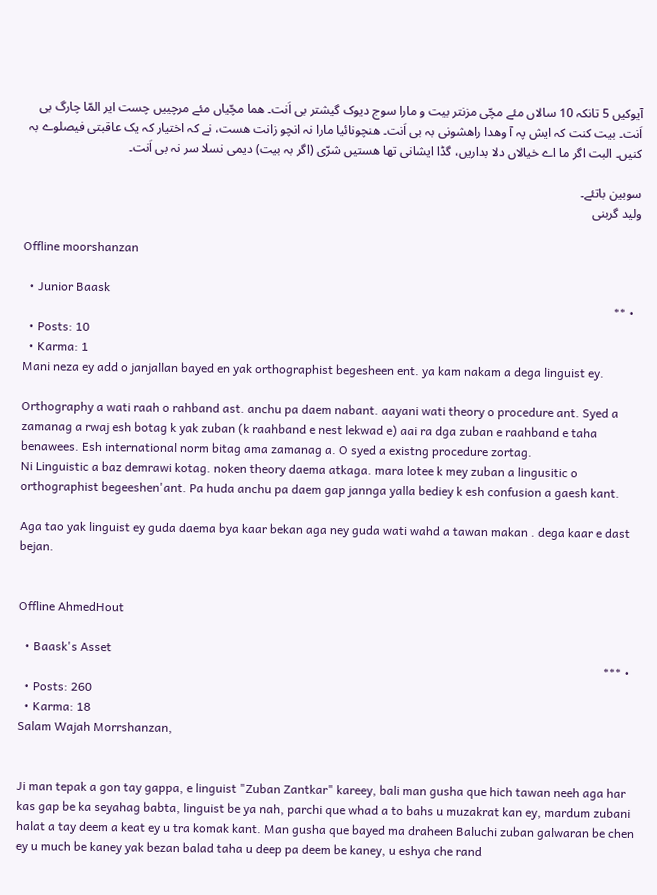آیوکیں 5 تانکہ 10 سالاں مئے مچّی مزنتر بیت و مارا سوج دیوک گیشتر بی اَنت۔ ھما مچّیاں مئے مرچییں چست ایر المّا چارگ بی اَنت۔ بیت کنت کہ ایش پہ آ وھدا راھشونی بہ بی اَنت۔ ھنچونائیا مارا نہ انچو زانت ھست، نے کہ اختیار کہ یک عاقبتی فیصلوے بہ کنیں۔ البت اگر ما اے خیالاں دلا بداریں، گڈا ایشانی تھا ھستیں شرّی (اگر بہ بیت) دیمی نسلا سر نہ بی اَنت۔

سوبین باتئے۔
ولید گربنی

Offline moorshanzan

  • Junior Baask
  • **
  • Posts: 10
  • Karma: 1
Mani neza ey add o janjallan bayed en yak orthographist begesheen ent. ya kam nakam a dega linguist ey.

Orthography a wati raah o rahband ast. anchu pa daem nabant. aayani wati theory o procedure ant. Syed a zamanag a rwaj esh botag k yak zuban (k raahband e nest lekwad e) aai ra dga zuban e raahband e taha benawees. Esh international norm bitag ama zamanag a. O syed a existng procedure zortag.
Ni Linguistic a baz demrawi kotag. noken theory daema atkaga. mara lotee k mey zuban a lingusitic o orthographist begeeshen'ant. Pa huda anchu pa daem gap jannga yalla bediey k esh confusion a gaesh kant.

Aga tao yak linguist ey guda daema bya kaar bekan aga ney guda wati wahd a tawan makan . dega kaar e dast bejan.


Offline AhmedHout

  • Baask's Asset
  • ***
  • Posts: 260
  • Karma: 18
Salam Wajah Morrshanzan,


Ji man tepak a gon tay gappa, e linguist "Zuban Zantkar" kareey, bali man gusha que hich tawan neeh aga har kas gap be ka seyahag babta, linguist be ya nah, parchi que whad a to bahs u muzakrat kan ey, mardum zubani halat a tay deem a keat ey u tra komak kant. Man gusha que bayed ma draheen Baluchi zuban galwaran be chen ey u much be kaney yak bezan balad taha u deep pa deem be kaney, u eshya che rand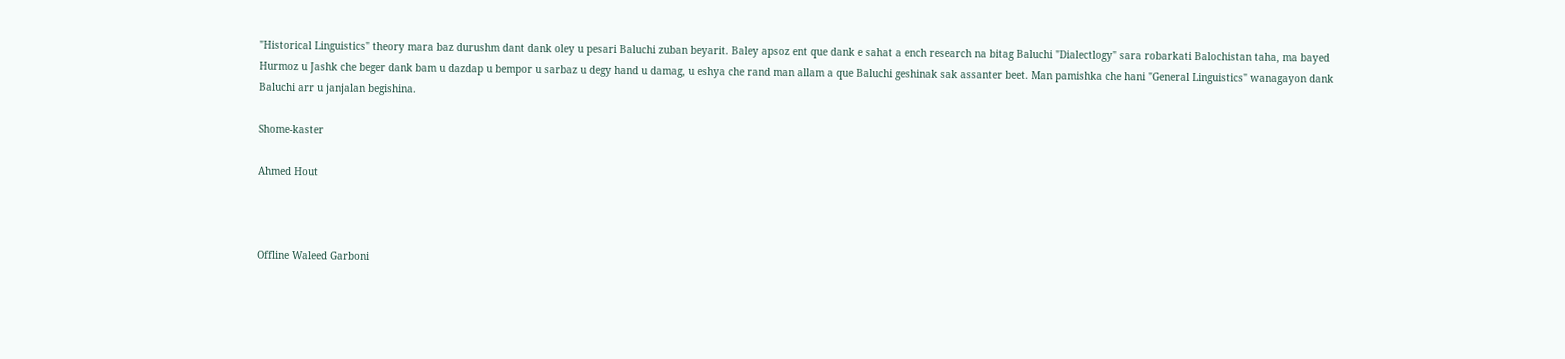"Historical Linguistics" theory mara baz durushm dant dank oley u pesari Baluchi zuban beyarit. Baley apsoz ent que dank e sahat a ench research na bitag Baluchi "Dialectlogy" sara robarkati Balochistan taha, ma bayed Hurmoz u Jashk che beger dank bam u dazdap u bempor u sarbaz u degy hand u damag, u eshya che rand man allam a que Baluchi geshinak sak assanter beet. Man pamishka che hani "General Linguistics" wanagayon dank Baluchi arr u janjalan begishina.

Shome-kaster

Ahmed Hout



Offline Waleed Garboni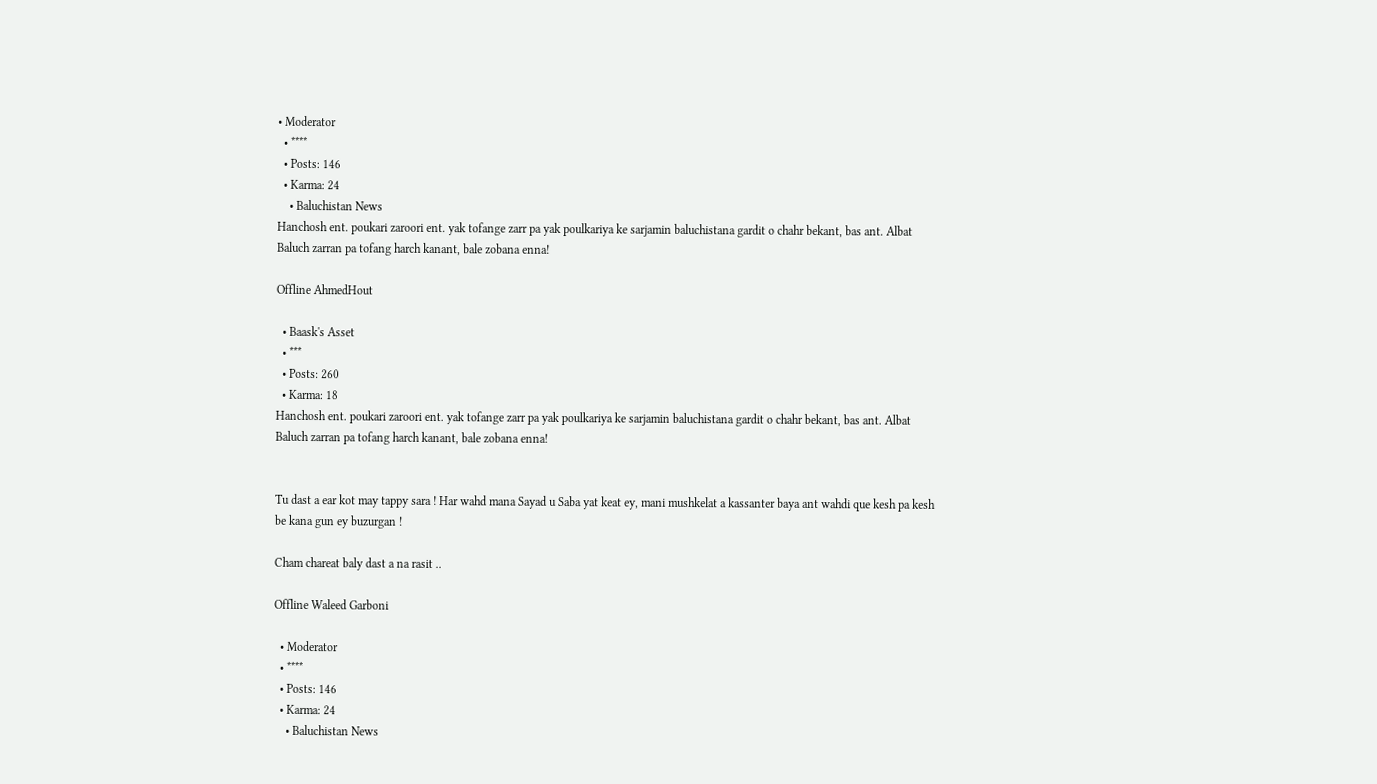• Moderator
  • ****
  • Posts: 146
  • Karma: 24
    • Baluchistan News
Hanchosh ent. poukari zaroori ent. yak tofange zarr pa yak poulkariya ke sarjamin baluchistana gardit o chahr bekant, bas ant. Albat Baluch zarran pa tofang harch kanant, bale zobana enna!

Offline AhmedHout

  • Baask's Asset
  • ***
  • Posts: 260
  • Karma: 18
Hanchosh ent. poukari zaroori ent. yak tofange zarr pa yak poulkariya ke sarjamin baluchistana gardit o chahr bekant, bas ant. Albat Baluch zarran pa tofang harch kanant, bale zobana enna!


Tu dast a ear kot may tappy sara ! Har wahd mana Sayad u Saba yat keat ey, mani mushkelat a kassanter baya ant wahdi que kesh pa kesh be kana gun ey buzurgan !

Cham chareat baly dast a na rasit ..

Offline Waleed Garboni

  • Moderator
  • ****
  • Posts: 146
  • Karma: 24
    • Baluchistan News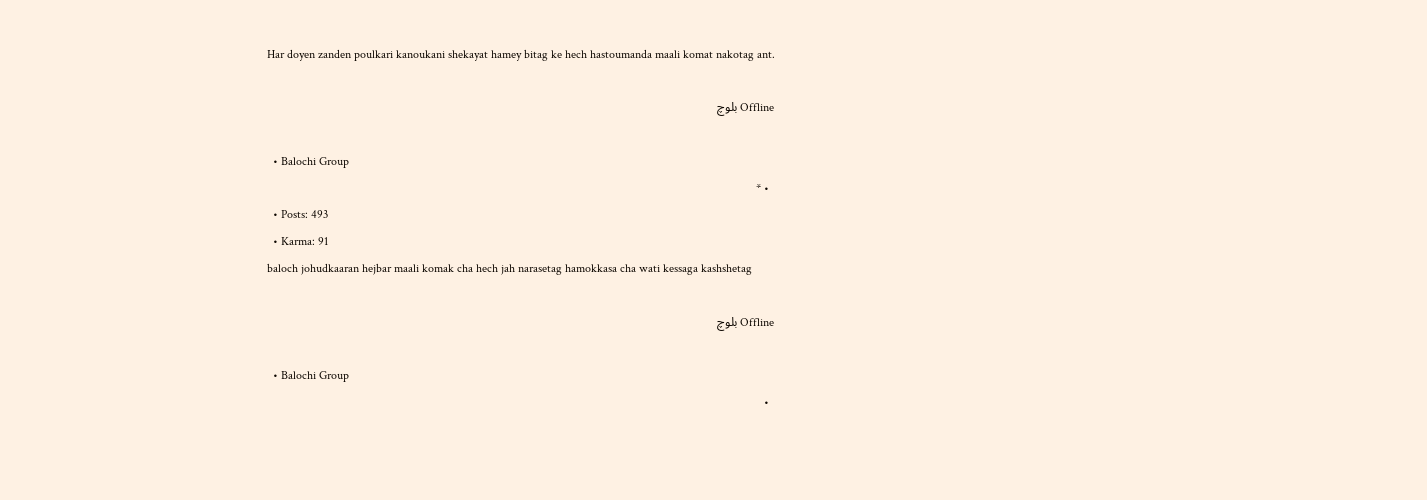Har doyen zanden poulkari kanoukani shekayat hamey bitag ke hech hastoumanda maali komat nakotag ant.

Offline بلوچ

  • Balochi Group
  • *
  • Posts: 493
  • Karma: 91
baloch johudkaaran hejbar maali komak cha hech jah narasetag hamokkasa cha wati kessaga kashshetag

Offline بلوچ

  • Balochi Group
  •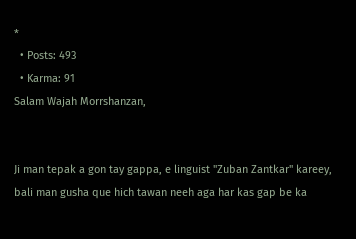*
  • Posts: 493
  • Karma: 91
Salam Wajah Morrshanzan,


Ji man tepak a gon tay gappa, e linguist "Zuban Zantkar" kareey, bali man gusha que hich tawan neeh aga har kas gap be ka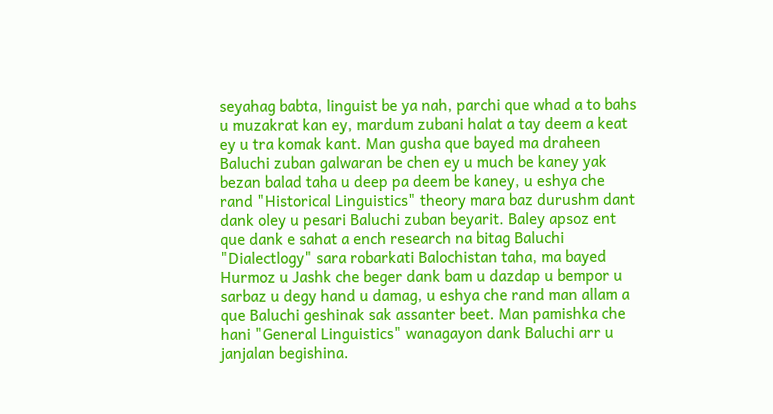seyahag babta, linguist be ya nah, parchi que whad a to bahs u muzakrat kan ey, mardum zubani halat a tay deem a keat ey u tra komak kant. Man gusha que bayed ma draheen Baluchi zuban galwaran be chen ey u much be kaney yak bezan balad taha u deep pa deem be kaney, u eshya che rand "Historical Linguistics" theory mara baz durushm dant dank oley u pesari Baluchi zuban beyarit. Baley apsoz ent que dank e sahat a ench research na bitag Baluchi "Dialectlogy" sara robarkati Balochistan taha, ma bayed Hurmoz u Jashk che beger dank bam u dazdap u bempor u sarbaz u degy hand u damag, u eshya che rand man allam a que Baluchi geshinak sak assanter beet. Man pamishka che hani "General Linguistics" wanagayon dank Baluchi arr u janjalan begishina.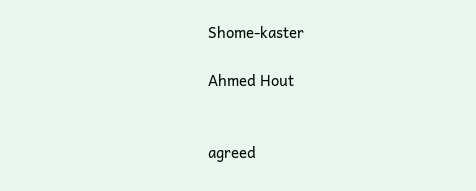Shome-kaster

Ahmed Hout


agreed